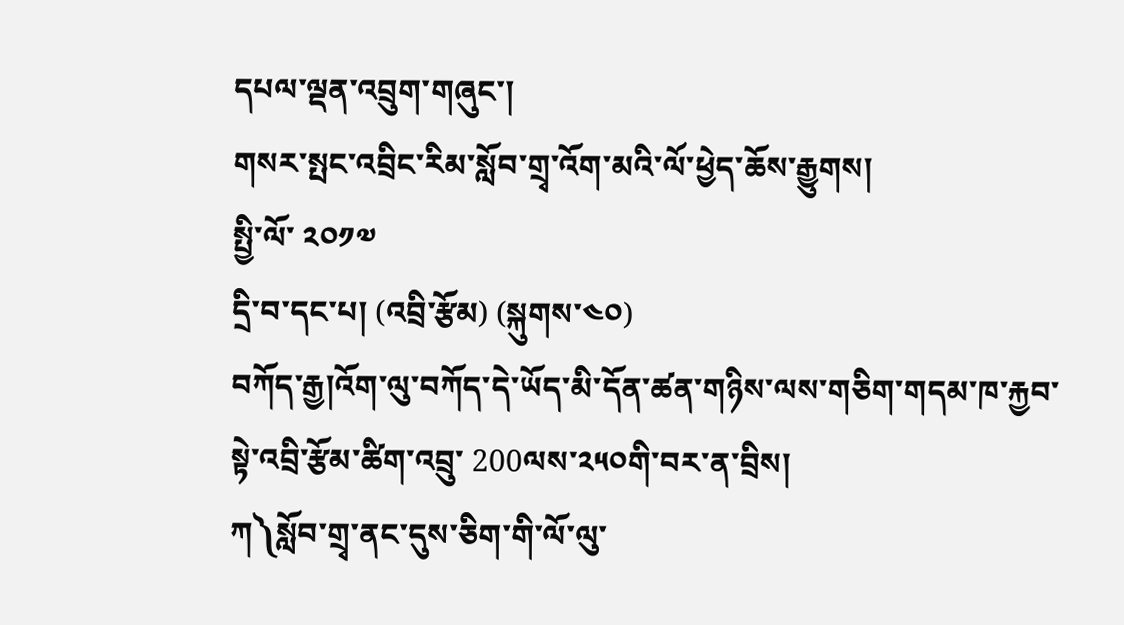དཔལ་ལྡན་འབྲུག་གཞུང་།
གསར་སྤང་འབྲིང་རིམ་སློབ་གྲྭ་འོག་མའི་ལོ་ཕྱེད་ཆོས་རྒྱུགས།
སྤྱི་ལོ་ ༢༠༡༧
དྲི་བ་དང་པ། (འབྲི་རྩོམ) (སྐུགས་༤༠)
བཀོད་རྒྱ།འོག་ལུ་བཀོད་དེ་ཡོད་མི་དོན་ཚན་གཉིས་ལས་གཅིག་གདམ་ཁ་རྐྱབ་སྟེ་འབྲི་རྩོམ་ཚིག་འབྲུ་ 200ལས་༢༥༠གི་བར་ན་བྲིས།
ཀ༽སློབ་གྲྭ་ནང་དུས་ཅིག་གི་ལོ་ལུ་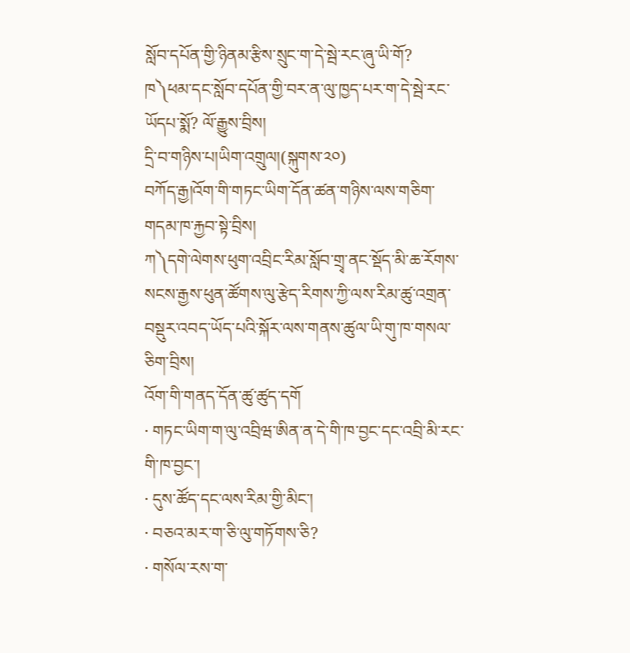སློབ་དཔོན་གྱི་ཉིནམ་རྩིས་སྲུང་ག་དེ་སྦེ་རང་ཞུ་ཡི་གོ?
ཁ༽ཕམ་དང་སློབ་དཔོན་གྱི་བར་ན་ལུ་ཁྱད་པར་ག་དེ་སྦེ་རང་ཡོདཔ་སྨོ? ལོ་རྒྱུས་བྲིས།
དྲི་བ་གཉིས་པ།ཡིག་འགྲུལ།(སྐུགས་༢༠)
བཀོད་རྒྱ།འོག་གི་གཏང་ཡིག་དོན་ཚན་གཉིས་ལས་གཅིག་གདམ་ཁ་རྐྱབ་སྟེ་བྲིས།
ཀ༽དགེ་ལེགས་ཕུག་འབྲིང་རིམ་སློབ་གྲྭ་ནང་སྡོད་མི་ཆ་རོགས་སངས་རྒྱས་ཕུན་ཚོགས་ལུ་རྩེད་རིགས་ཀྱི་ལས་རིམ་ཚུ་འགྲན་བསྡུར་འབད་ཡོད་པའི་སྐོར་ལས་གནས་ཚུལ་ཡི་གུ་ཁ་གསལ་ཅིག་བྲིས།
འོག་གི་གནད་དོན་ཚུ་ཚུད་དགོ
· གཏང་ཡིག་ག་ལུ་འབྲིཝ་ཨིན་ན་དེ་གི་ཁ་བྱང་དང་འབྲི་མི་རང་གི་ཁ་བྱང་།
· དུས་ཚོད་དང་ལས་རིམ་གྱི་མིང་།
· བཅའ་མར་ག་ཅི་ལུ་གཏོགས་ཅི?
· གསོལ་རས་ག་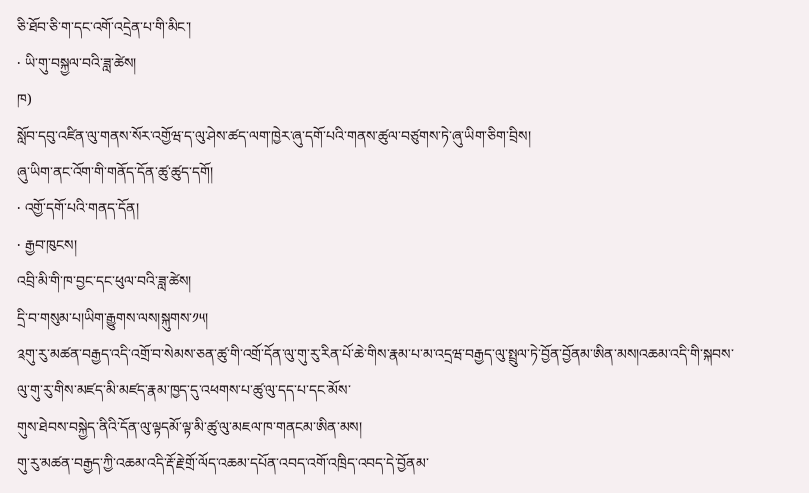ཅི་ཐོབ་ཅི་ག་དང་འགོ་འདྲེན་པ་གི་མིང་།
· ཡི་གུ་བསྐྱལ་བའི་ཟླ་ཚེས།
ཁ)
སློབ་དབུ་འཛིན་ལུ་གནས་སོར་འགྱོཝ་ད་ལུ་ཤེས་ཚད་ལག་ཁྱེར་ཞུ་དགོ་པའི་གནས་ཚུལ་བཙུགས་ཏེ་ཞུ་ཡིག་ཅིག་བྲིས།
ཞུ་ཡིག་ནང་འོག་གི་གནོད་དོན་ཚུ་ཚུད་དགོ།
· འགྱོ་དགོ་པའི་གནད་དོན།
· རྒྱབ་ཁུངས།
འབྲི་མི་གི་ཁ་བྱང་དང་ཕུལ་བའི་ཟླ་ཚེས།
དྲི་བ་གསུམ་པ།ཡིག་རྒྱུགས་ལས།སྐུགས་༡༥།
༉གུ་རུ་མཚན་བརྒྱད་འདི་འགྲོ་བ་སེམས་ཅན་ཚུ་གི་འགྲོ་དོན་ལུ་གུ་རུ་རིན་པོ་ཆེ་གིས་རྣམ་པ་མ་འདྲཝ་བརྒྱད་ལུ་སྤྲུལ་ཏེ་བྱོན་བྱོནམ་ཨིན་མས།འཆམ་འདི་གི་སྐབས་ལུ་གུ་རུ་གིས་མཛད་མི་མཛད་རྣམ་ཁྱད་དུ་འཕགས་པ་ཚུ་ལུ་དད་པ་དང་མོས་
གུས་ཐེབས་བསྐྱེད་ནིའི་དོན་ལུ་ལྟདམོ་ལྟ་མི་ཚུ་ལུ་མཇལ་ཁ་གནངམ་ཨིན་མས།
གུ་རུ་མཚན་བརྒྱད་ཀྱི་འཆམ་འདི་རྡོ་རྗེ་གྲོ་ལོད་འཆམ་དཔོན་འབད་འགོ་འཁྲིད་འབད་དེ་བྱོནམ་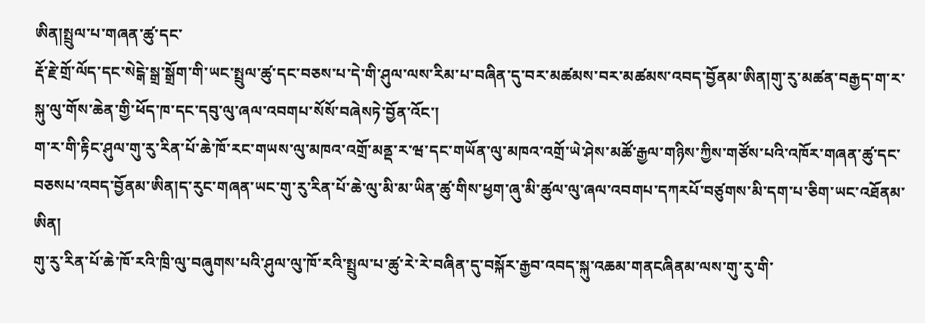ཨིན།སྤྲུལ་པ་གཞན་ཚུ་དང་
རྡོ་རྗེ་གྲོ་ལོད་དང་སེངྒེ་སྒྲ་སྒྲོག་གི་ཡང་སྤྲུལ་ཚུ་དང་བཅས་པ་དེ་གི་ཤུལ་ལས་རིམ་པ་བཞིན་དུ་བར་མཚམས་བར་མཚམས་འབད་བྱོནམ་ཨིན།གུ་རུ་མཚན་བརྒྱད་ག་ར་སྐུ་ལུ་གོས་ཆེན་གྱི་ཕོད་ཁ་དང་དབུ་ལུ་ཞལ་འབགཔ་སོསོ་བཞེསཏེ་བྱོན་འོང་།
ག་ར་གི་རྟིང་ཤུལ་གུ་རུ་རིན་པོ་ཆེ་ཁོ་རང་གཡས་ལུ་མཁའ་འགྲོ་མནྡ་ར་ཝ་དང་གཡོན་ལུ་མཁའ་འགྲོ་ཡེ་ཤེས་མཚོ་རྒྱལ་གཉིས་ཀྱིས་གཙོས་པའི་འཁོར་གཞན་ཚུ་དང་བཅསཔ་འབད་བྱོནམ་ཨིན།ད་རུང་གཞན་ཡང་གུ་རུ་རིན་པོ་ཆེ་ལུ་མི་མ་ཡིན་ཚུ་གིས་ཕྱག་ཞུ་མི་ཚུལ་ལུ་ཞལ་འབགཔ་དཀརཔོ་བཙུགས་མི་དག་པ་ཅིག་ཡང་འཐོནམ་ཨིན།
གུ་རུ་རིན་པོ་ཆེ་ཁོ་རའི་ཁྲི་ལུ་བཞུགས་པའི་ཤུལ་ལུ་ཁོ་རའི་སྤྲུལ་པ་ཚུ་རེ་རེ་བཞིན་དུ་བསྐོར་རྒྱབ་འབད་སྐུ་འཆམ་གནངཞིནམ་ལས་གུ་རུ་གི་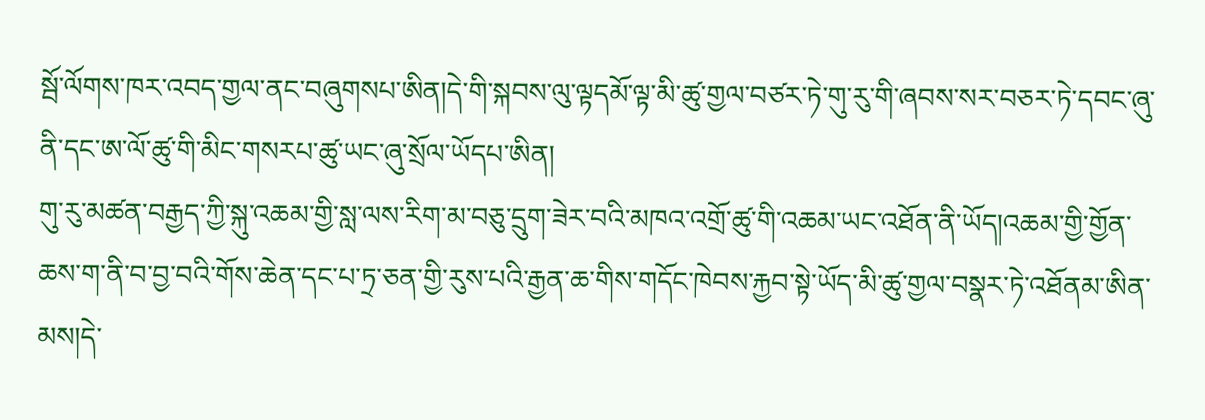སྦོ་ལོགས་ཁར་འབད་གྱལ་ནང་བཞུགསཔ་ཨིན།དེ་གི་སྐབས་ལུ་ལྟདམོ་ལྟ་མི་ཚུ་གྱལ་བཙར་ཏེ་གུ་རུ་གི་ཞབས་སར་བཅར་ཏེ་དབང་ཞུ་ནི་དང་ཨ་ལོ་ཚུ་གི་མིང་གསརཔ་ཚུ་ཡང་ཞུ་སྲོལ་ཡོདཔ་ཨིན།
གུ་རུ་མཚན་བརྒྱད་ཀྱི་སྐུ་འཆམ་གྱི་སླ་ལས་རིག་མ་བཅུ་དྲུག་ཟེར་བའི་མཁའ་འགྲོ་ཚུ་གི་འཆམ་ཡང་འཐོན་ནི་ཡོད།འཆམ་གྱི་གྱོན་ཆས་ག་ནི་བ་བྱ་བའི་གོས་ཆེན་དང་པ་ཏྲ་ཅན་གྱི་རུས་པའི་རྒྱན་ཆ་གིས་གདོང་ཁེབས་རྐྱབ་སྟེ་ཡོད་མི་ཚུ་གྱལ་བསྣར་ཏེ་འཐོནམ་ཨིན་མས།དེ་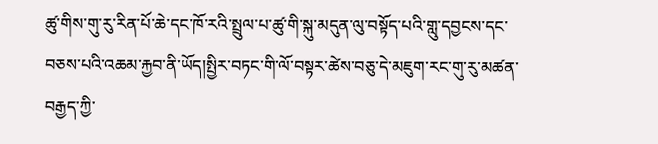ཚུ་གིས་གུ་རུ་རིན་པོ་ཆེ་དང་ཁོ་རའི་སྤྲུལ་པ་ཚུ་གི་སྐུ་མདུན་ལུ་བསྟོད་པའི་གླུ་དབྱངས་དང་བཅས་པའི་འཆམ་རྐྱབ་ནི་ཡོད།སྤྱིར་བཏང་གི་ལོ་བསྟར་ཚེས་བཅུ་དེ་མཇུག་རང་གུ་རུ་མཚན་བརྒྱད་ཀྱི་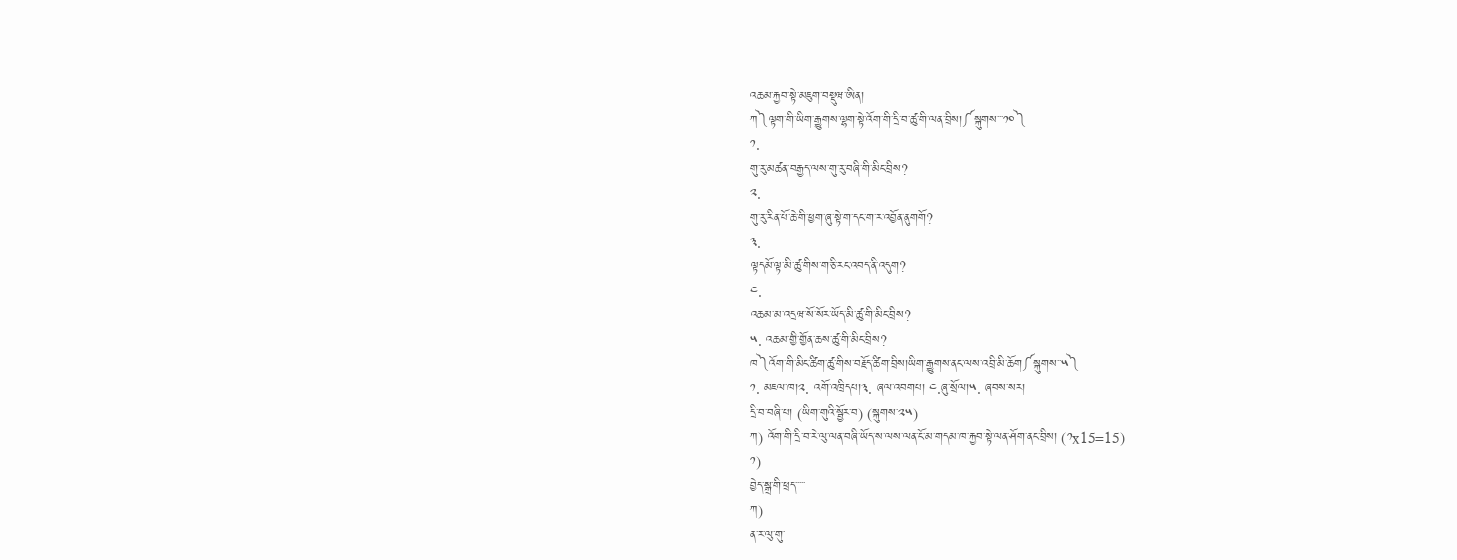འཆམ་རྐྱབ་སྟེ་མཇུག་བསྡུཝ་ཨིན།
ཀ༽ལྟག་གི་ཡིག་རྒྱུགས་ལྷག་སྟེ་འོག་གི་དྲི་བ་ཚུ་གི་ལན་བྲིས།༼སྐུགས་་་༡༠༽
༡.
གུ་རུ་མཚན་བརྒྱད་ལས་གུ་རུ་བཞི་གི་མིང་བྲིས?
༢.
གུ་རུ་རིན་པོ་ཆེ་གི་ཕྱག་ཞུ་སྟེ་ག་དང་ག་ར་འབྱོན་ནུགགོ?
༣.
ལྟདམོ་ལྟ་མི་ཚུ་གིས་ག་ཅི་རང་འབད་ནི་འདུག?
༤.
འཆམ་མ་འདྲཝ་སོ་སོར་ཡོད་མི་ཚུ་གི་མིང་བྲིས?
༥. འཆམ་གྱི་གྱོན་ཆས་ཚུ་གི་མིང་བྲིས?
ཁ༽འོག་གི་མིང་ཚིག་ཚུ་གིས་བརྗོད་ཚིག་བྲིས།ཡིག་རྒྱུགས་ནང་ལས་འབྲི་མི་ཆོག༼སྐུགས་་༥༽
༡. མཇལ་ཁ།༢. འགོ་འཁྲིདཔ།༣. ཞལ་འབགཔ། ༤.ཞུ་སྲོལ།༥. ཞབས་སར།
དྲི་བ་བཞི་པ། (ཡིག་གུའི་སྦྱོར་བ) (སྐུགས་༢༥)
ཀ) འོག་གི་དྲི་བ་རེ་ལུ་ལན་བཞི་ཡོད་ས་ལས་ལན་ངོ་མ་གདམ་ཁ་རྐྱབ་སྟེ་ལན་ཤོག་ནང་བྲིས། (༡x15=15)
༡)
བྱེད་སྒྲ་གི་ཕྲད་་་་་
ཀ)
ན་ར་ལུ་གུ་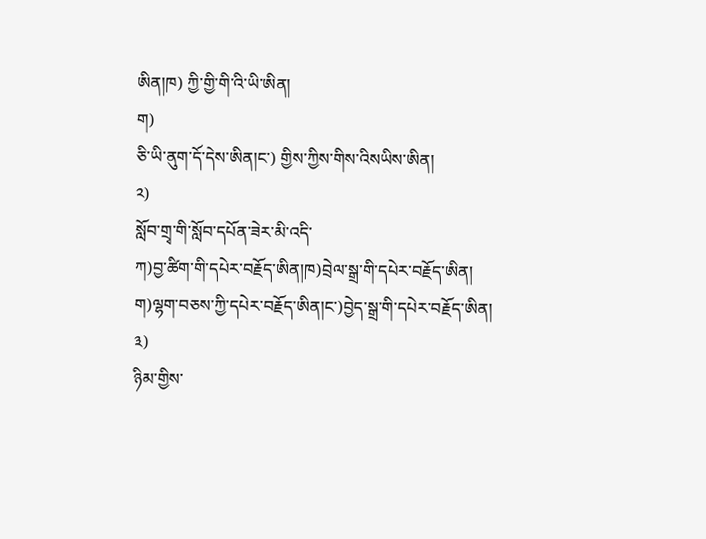ཨིན།ཁ) ཀྱི་གྱི་གི་འི་ཡི་ཨིན།
ག)
ཅི་ཡི་ནུག་དོ་དེས་ཨིན།ང་) གྱིས་ཀྱིས་གིས་འིསཡིས་ཨིན།
༢)
སློབ་གྲྭ་གི་སློབ་དཔོན་ཟེར་མི་འདི་
ཀ)བྱ་ཚིག་གི་དཔེར་བརྗོད་ཨིན།ཁ)བྲེལ་སྒྲ་གི་དཔེར་བརྗོད་ཨིན།
ག)ལྷག་བཅས་ཀྱི་དཔེར་བརྗོད་ཨིན།ང་)བྱེད་སྒྲ་གི་དཔེར་བརྗོད་ཨིན།
༣)
ཉིམ་གྱིས་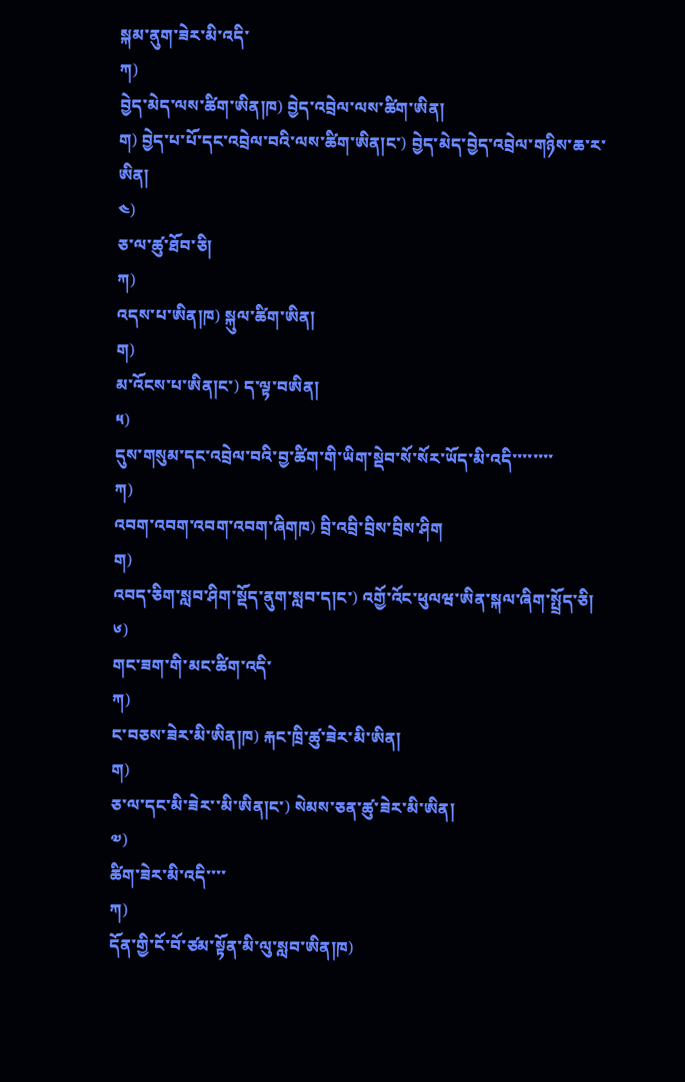སྐམ་ནུག་ཟེར་མི་འདི་
ཀ)
བྱེད་མེད་ལས་ཚིག་ཨིན།ཁ) བྱེད་འབྲེལ་ལས་ཚིག་ཨིན།
ག) བྱེད་པ་པོ་དང་འབྲེལ་བའི་ལས་ཚིག་ཨིན།ང་) བྱེད་མེད་བྱེད་འབྲེལ་གཉིས་ཆ་ར་ཨིན།
༤)
ཅ་ལ་ཚུ་ཐོབ་ཅི།
ཀ)
འདས་པ་ཨིན།ཁ) སྐུལ་ཚིག་ཨིན།
ག)
མ་འོངས་པ་ཨིན།ང་) ད་ལྟ་བཨིན།
༥)
དུས་གསུམ་དང་འབྲེལ་བའི་བྱ་ཚིག་གི་ཡིག་སྡེབ་སོ་སོར་ཡོད་མི་འདི་་་་་་་་
ཀ)
འབག་འབག་འབག་འབག་ཞིགཁ) བྲི་འབྲི་བྲིས་བྲིས་ཤིག
ག)
འབད་ཅིག་སླབ་ཤིག་སྡོད་ནུག་སླབ་ད།ང་) འགྱོ་འོང་ཕུལཝ་ཨིན་སྐལ་ཞིག་སྤྲོད་ཅི།
༦)
གང་ཟག་གི་མང་ཚིག་འདི་
ཀ)
ང་བཅས་ཟེར་མི་ཨིན།ཁ) རྐང་ཁྲི་ཚུ་ཟེར་མི་ཨིན།
ག)
ཅ་ལ་དང་མི་ཟེར་་མི་ཨིན།ང་) སེམས་ཅན་ཚུ་ཟེར་མི་ཨིན།
༧)
ཚིག་ཟེར་མི་འདི་་་་
ཀ)
དོན་གྱི་ངོ་བོ་ཙམ་སྟོན་མི་ལུ་སླབ་ཨིན།ཁ)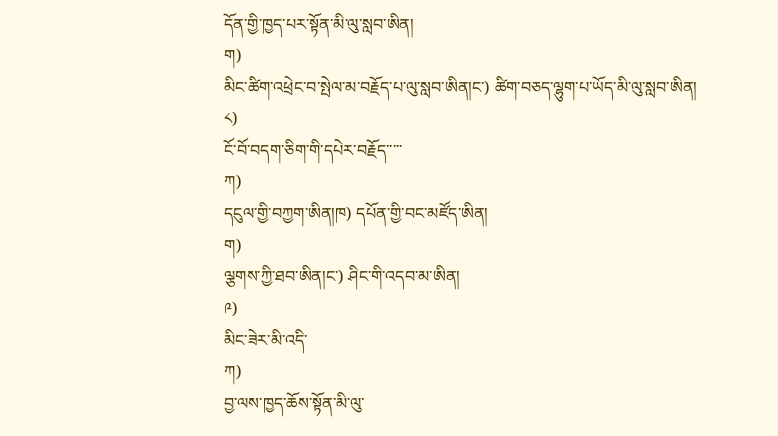དོན་གྱི་ཁྱད་པར་སྟོན་མི་ལུ་སླབ་ཨིན།
ག)
མིང་ཚིག་འཕྲེང་བ་སྤེལ་མ་བརྗོད་པ་ལུ་སླབ་ཨིན།ང་) ཚིག་བཅད་ལྷུག་པ་ཡོད་མི་ལུ་སླབ་ཨིན།
༨)
ངོ་བོ་བདག་ཅིག་གི་དཔེར་བརྗོད་་་་་
ཀ)
དངུལ་གྱི་བཀྱག་ཨིན།ཁ) དཔོན་གྱི་བང་མཛོད་ཨིན།
ག)
ལྕགས་ཀྱི་ཐབ་ཨིན།ང་) ཤིང་གི་འདབ་མ་ཨིན།
༩)
མིང་ཟེར་མི་འདི་
ཀ)
བྱ་ལས་ཁྱད་ཆོས་སྟོན་མི་ལུ་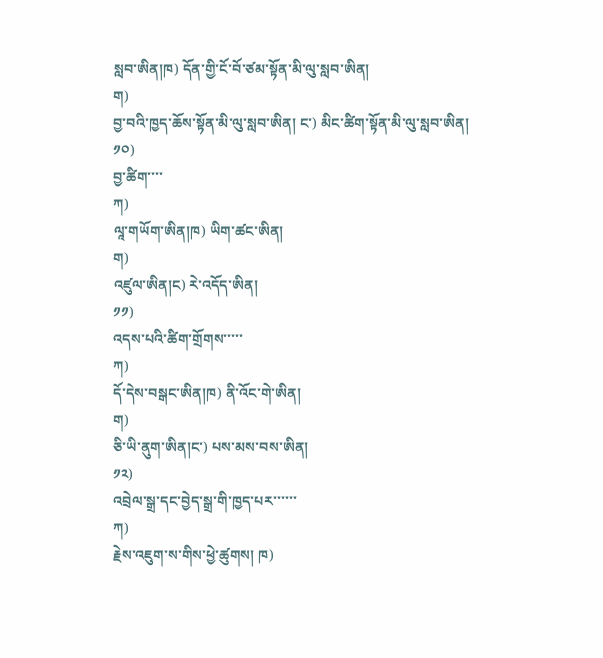སླབ་ཨིན།ཁ) དོན་གྱི་ངོ་བོ་ཙམ་སྟོན་མི་ལུ་སླབ་ཨིན།
ག)
བྱ་བའི་ཁྱད་ཆོས་སྟོན་མི་ལུ་སླབ་ཨིན། ང་) མིང་ཚིག་སྟོན་མི་ལུ་སླབ་ཨིན།
༡༠)
བྱ་ཚིག་་་་
ཀ)
ལཱ་གཡོག་ཨིན།ཁ) ཡིག་ཚང་ཨིན།
ག)
འཛུལ་ཨིན།ང) རེ་འདོད་ཨིན།
༡༡)
འདས་པའི་ཚིག་གྲོགས་་་་་
ཀ)
དོ་དེས་བསྒང་ཨིན།ཁ) ནི་འོང་གེ་ཨིན།
ག)
ཅི་ཡི་ནུག་ཨིན།ང་) པས་མས་བས་ཨིན།
༡༢)
འབྲེལ་སྒྲ་དང་བྱེད་སྒྲ་གི་ཁྱད་པར་་་་་་
ཀ)
རྗེས་འཇུག་ས་གིས་ཕྱེ་ཚུགས། ཁ)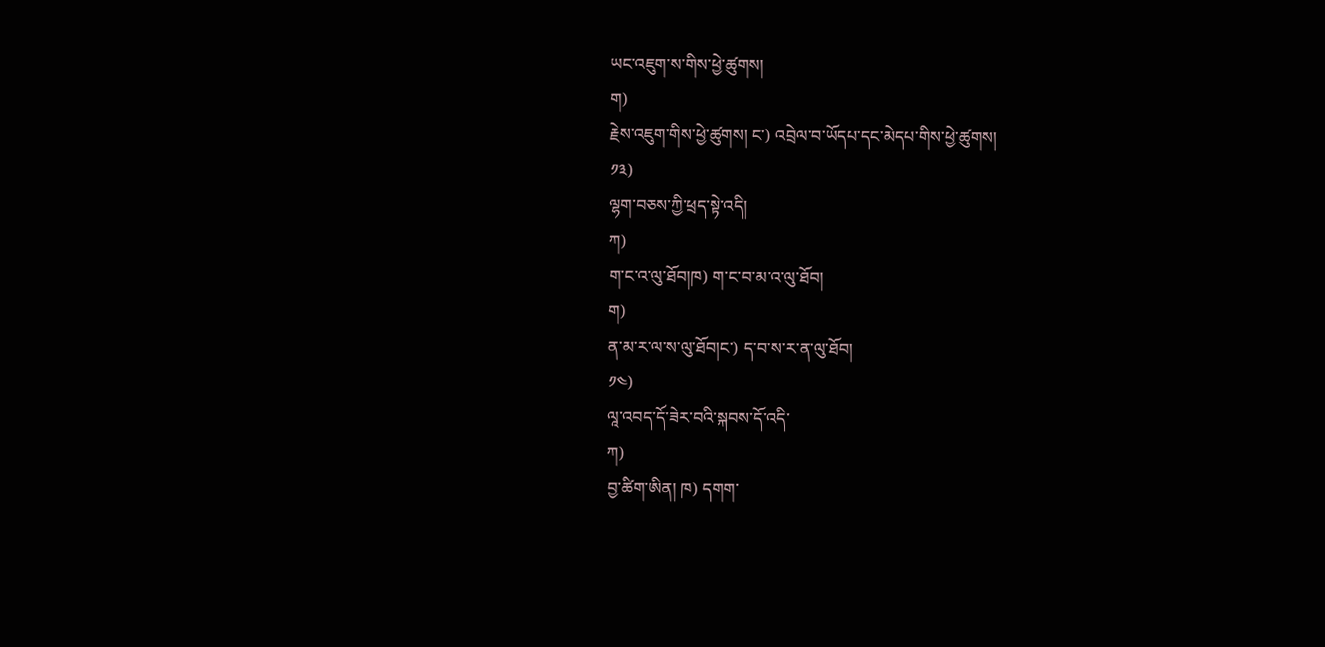ཡང་འཇུག་ས་གིས་ཕྱེ་ཚུགས།
ག)
རྗེས་འཇུག་གིས་ཕྱེ་ཚུགས། ང་) འབྲེལ་བ་ཡོདཔ་དང་མེདཔ་གིས་ཕྱེ་ཚུགས།
༡༣)
ལྷག་བཅས་ཀྱི་ཕྲད་སྟེ་འདི།
ཀ)
ག་ང་འ་ལུ་ཐོབ།ཁ) ག་ང་བ་མ་འ་ལུ་ཐོབ།
ག)
ན་མ་ར་ལ་ས་ལུ་ཐོབ།ང་) ད་བ་ས་ར་ན་ལུ་ཐོབ།
༡༤)
ལཱ་འབད་དོ་ཟེར་བའི་སྐབས་དོ་འདི་
ཀ)
བྱ་ཚིག་ཨིན། ཁ) དགག་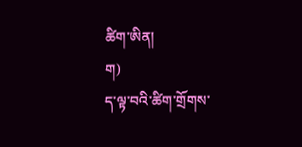ཚིག་ཨིན།
ག)
ད་ལྟ་བའི་ཚིག་གྲོགས་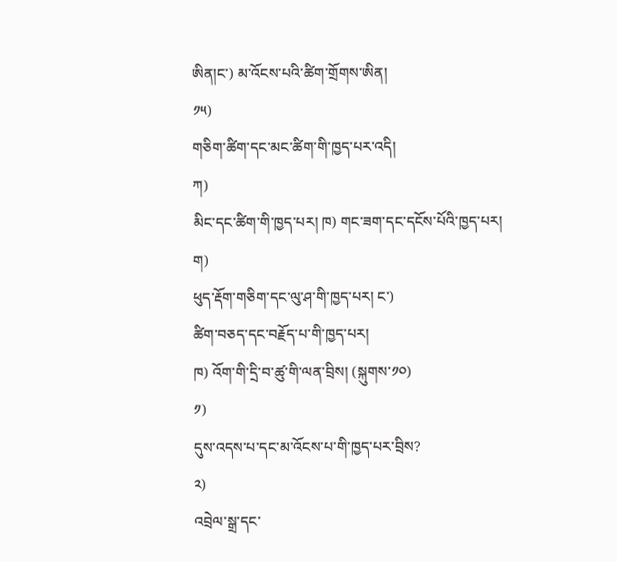ཨིན།ང་) མ་འོངས་པའི་ཚིག་གྲོགས་ཨིན།
༡༥)
གཅིག་ཚིག་དང་མང་ཚིག་གི་ཁྱད་པར་འདི།
ཀ)
མིང་དང་ཚིག་གི་ཁྱད་པར། ཁ) གང་ཟག་དང་དངོས་པོའི་ཁྱད་པར།
ག)
ཕུད་རྡོག་གཅིག་དང་ལུ་ཤ་གི་ཁྱད་པར། ང་)
ཚིག་བཅད་དང་བརྗོད་པ་གི་ཁྱད་པར།
ཁ) འོག་གི་དྲི་བ་ཚུ་གི་ལན་བྲིས། (སྐུགས་༡༠)
༡)
དུས་འདས་པ་དང་མ་འོངས་པ་གི་ཁྱད་པར་བྲིས?
༢)
འབྲེལ་སྒྲ་དང་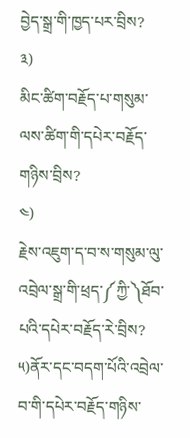བྱེད་སྒྲ་གི་ཁྱད་པར་བྲིས?
༣)
མིང་ཚིག་བརྗོད་པ་གསུམ་ལས་ཚིག་གི་དཔེར་བརྗོད་གཉིས་བྲིས?
༤)
རྗེས་འཇུག་ད་བ་ས་གསུམ་ལུ་འབྲེལ་སྒྲ་གི་ཕྲད་༼ཀྱི་༽ཐོབ་པའི་དཔེར་བརྗོད་རེ་བྲིས?
༥)ནོར་དང་བདག་པོའི་འབྲེལ་བ་གི་དཔེར་བརྗོད་གཉིས་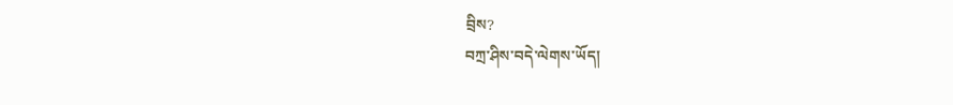བྲིས?
བཀྲ་ཤིས་བདེ་ལེགས་ཡོད།